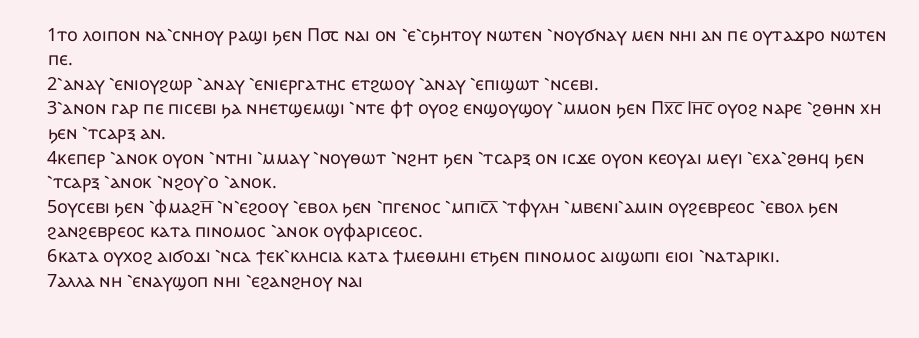1ⲧⲟ ⲗⲟⲓⲡⲟⲛ ⲛⲁ⳿ⲥⲛⲏⲟⲩ ⲣⲁϣⲓ ϧⲉⲛ Ⲡ⳪ ⲛⲁⲓ ⲟⲛ ⳿ⲉ⳿ⲥϧⲏⲧⲟⲩ ⲛⲱⲧⲉⲛ ⳿ⲛⲟⲩϭⲛⲁⲩ ⲙⲉⲛ ⲛⲏⲓ ⲁⲛ ⲡⲉ ⲟⲩⲧⲁϫⲣⲟ ⲛⲱⲧⲉⲛ ⲡⲉ.
2⳿ⲁⲛⲁⲩ ⳿ⲉⲛⲓⲟⲩϩⲱⲣ ⳿ⲁⲛⲁⲩ ⳿ⲉⲛⲓⲉⲣⲅⲁⲧⲏⲥ ⲉⲧϩⲱⲟⲩ ⳿ⲁⲛⲁⲩ ⳿ⲉⲡⲓϣⲱⲧ ⳿ⲛⲥⲉⲃⲓ.
3⳿ⲁⲛⲟⲛ ⲅⲁⲣ ⲡⲉ ⲡⲓⲥⲉⲃⲓ ϧⲁ ⲛⲏⲉⲧϣⲉⲙϣⲓ ⳿ⲛⲧⲉ ⲫϯ ⲟⲩⲟϩ ⲉⲛϣⲟⲩϣⲟⲩ ⳿ⲙⲙⲟⲛ ϧⲉⲛ Ⲡⲭ̅ⲥ̅ Ⲓⲏ̅ⲥ̅ ⲟⲩⲟϩ ⲛⲁⲣⲉ ⳿ϩⲑⲏⲛ ⲭⲏ ϧⲉⲛ ⳿ⲧⲥⲁⲣⲝ ⲁⲛ.
4ⲕⲉⲡⲉⲣ ⳿ⲁⲛⲟⲕ ⲟⲩⲟⲛ ⳿ⲛⲧⲏⲓ ⳿ⲙⲙⲁⲩ ⳿ⲛⲟⲩⲑⲱⲧ ⳿ⲛϩⲏⲧ ϧⲉⲛ ⳿ⲧⲥⲁⲣⲝ ⲟⲛ ⲓⲥϫⲉ ⲟⲩⲟⲛ ⲕⲉⲟⲩⲁⲓ ⲙⲉⲩⲓ ⳿ⲉⲭⲁ⳿ϩⲑⲏϥ ϧⲉⲛ ⳿ⲧⲥⲁⲣⲝ ⳿ⲁⲛⲟⲕ ⳿ⲛϩⲟⲩ⳿ⲟ ⳿ⲁⲛⲟⲕ.
5ⲟⲩⲥⲉⲃⲓ ϧⲉⲛ ⳿ⲫⲙⲁϩⲏ̅ ⳿ⲛ⳿ⲉϩⲟⲟⲩ ⳿ⲉⲃⲟⲗ ϧⲉⲛ ⳿ⲡⲅⲉⲛⲟⲥ ⳿ⲙⲡⲓⲥ̅ⲗ̅ ⳿ⲧⲫⲩⲗⲏ ⳿ⲙⲃⲉⲛⲓ⳿ⲁⲙⲓⲛ ⲟⲩϩⲉⲃⲣⲉⲟⲥ ⳿ⲉⲃⲟⲗ ϧⲉⲛ ϩⲁⲛϩⲉⲃⲣⲉⲟⲥ ⲕⲁⲧⲁ ⲡⲓⲛⲟⲙⲟⲥ ⳿ⲁⲛⲟⲕ ⲟⲩⲫⲁⲣⲓⲥⲉⲟⲥ.
6ⲕⲁⲧⲁ ⲟⲩⲭⲟϩ ⲁⲓϭⲟϫⲓ ⳿ⲛⲥⲁ ϯⲉⲕ⳿ⲕⲗⲏⲥⲓⲁ ⲕⲁⲧⲁ ϯⲙⲉⲑⲙⲏⲓ ⲉⲧϧⲉⲛ ⲡⲓⲛⲟⲙⲟⲥ ⲁⲓϣⲱⲡⲓ ⲉⲓⲟⲓ ⳿ⲛⲁⲧⲁⲣⲓⲕⲓ.
7ⲁⲗⲗⲁ ⲛⲏ ⳿ⲉⲛⲁⲩϣⲟⲡ ⲛⲏⲓ ⳿ⲉϩⲁⲛϩⲏⲟⲩ ⲛⲁⲓ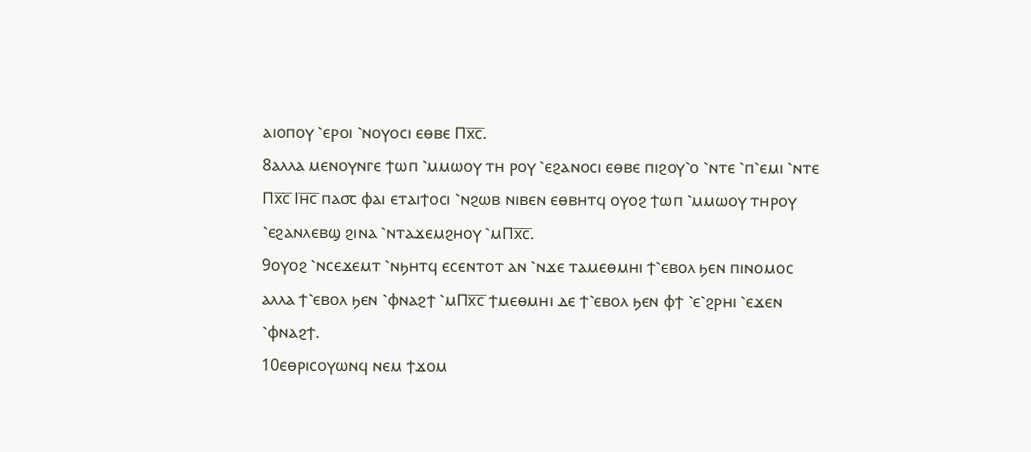ⲁⲓⲟⲡⲟⲩ ⳿ⲉⲣⲟⲓ ⳿ⲛⲟⲩⲟⲥⲓ ⲉⲑⲃⲉ Ⲡⲭ̅ⲥ̅.
8ⲁⲗⲗⲁ ⲙⲉⲛⲟⲩⲛⲅⲉ ϯⲱⲡ ⳿ⲙⲙⲱⲟⲩ ⲧⲏ ⲣⲟⲩ ⳿ⲉϩⲁⲛⲟⲥⲓ ⲉⲑⲃⲉ ⲡⲓϩⲟⲩ⳿ⲟ ⳿ⲛⲧⲉ ⳿ⲡ⳿ⲉⲙⲓ ⳿ⲛⲧⲉ Ⲡⲭ̅ⲥ̅ Ⲓⲏ̅ⲥ̅ ⲡⲁ⳪ ⲫⲁⲓ ⲉⲧⲁⲓϯⲟⲥⲓ ⳿ⲛϩⲱⲃ ⲛⲓⲃⲉⲛ ⲉⲑⲃⲏⲧϥ ⲟⲩⲟϩ ϯⲱⲡ ⳿ⲙⲙⲱⲟⲩ ⲧⲏⲣⲟⲩ ⳿ⲉϩⲁⲛⲗⲉⲃϣ ϩⲓⲛⲁ ⳿ⲛⲧⲁϫⲉⲙϩⲏⲟⲩ ⳿ⲙⲠⲭ̅ⲥ̅.
9ⲟⲩⲟϩ ⳿ⲛⲥⲉϫⲉⲙⲧ ⳿ⲛϧⲏⲧϥ ⲉⲥⲉⲛⲧⲟⲧ ⲁⲛ ⳿ⲛϫⲉ ⲧⲁⲙⲉⲑⲙⲏⲓ ϯ⳿ⲉⲃⲟⲗ ϧⲉⲛ ⲡⲓⲛⲟⲙⲟⲥ ⲁⲗⲗⲁ ϯ⳿ⲉⲃⲟⲗ ϧⲉⲛ ⳿ⲫⲛⲁϩϯ ⳿ⲙⲠⲭ̅ⲥ̅ ϯⲙⲉⲑⲙⲏⲓ ⲇⲉ ϯ⳿ⲉⲃⲟⲗ ϧⲉⲛ ⲫϯ ⳿ⲉ⳿ϩⲣⲏⲓ ⳿ⲉϫⲉⲛ ⳿ⲫⲛⲁϩϯ.
10ⲉⲑⲣⲓⲥⲟⲩⲱⲛϥ ⲛⲉⲙ ϯϫⲟⲙ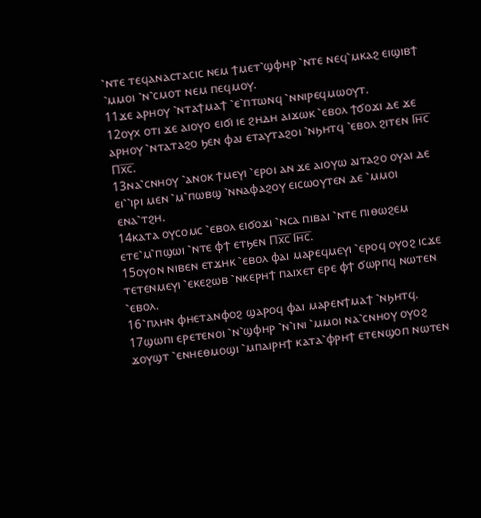⳿ⲛⲧⲉ ⲧⲉϥⲁⲛⲁⲥⲧⲁⲥⲓⲥ ⲛⲉⲙ ϯⲙⲉⲧ⳿ϣⲫⲏⲣ ⳿ⲛⲧⲉ ⲛⲉϥ⳿ⲙⲕⲁϩ ⲉⲓϣⲓⲃϯ ⳿ⲙⲙⲟⲓ ⳿ⲛ⳿ⲥⲙⲟⲧ ⲛⲉⲙ ⲡⲉϥⲙⲟⲩ.
11ϫⲉ ⲁⲣⲏⲟⲩ ⳿ⲛⲧⲁϯⲙⲁϯ ⳿ⲉ⳿ⲡⲧⲱⲛϥ ⳿ⲛⲛⲓⲣⲉϥⲙⲱⲟⲩⲧ.
12ⲟⲩⲭ ⲟⲧⲓ ϫⲉ ⲁⲓⲟⲩⲟ ⲉⲓϭⲓ ⲓⲉ ϩⲏⲇⲏ ⲁⲓϫⲱⲕ ⳿ⲉⲃⲟⲗ ϯϭⲟϫⲓ ⲇⲉ ϫⲉ ⲁⲣⲏⲟⲩ ⳿ⲛⲧⲁⲧⲁϩⲟ ϧⲉⲛ ⲫⲁⲓ ⲉⲧⲁⲩⲧⲁϩⲟⲓ ⳿ⲛϧⲏⲧϥ ⳿ⲉⲃⲟⲗ ϩⲓⲧⲉⲛ Ⲓⲏ̅ⲥ̅ Ⲡⲭ̅ⲥ̅.
13ⲛⲁ⳿ⲥⲛⲏⲟⲩ ⳿ⲁⲛⲟⲕ ϯⲙⲉⲩⲓ ⳿ⲉⲣⲟⲓ ⲁⲛ ϫⲉ ⲁⲓⲟⲩⲱ ⲁⲓⲧⲁϩⲟ ⲟⲩⲁⲓ ⲇⲉ ⲉⲓ⳿⳿ⲓⲣⲓ ⲙⲉⲛ ⳿ⲙ⳿ⲡⲱⲃϣ ⳿ⲛⲛⲁⲫⲁϩⲟⲩ ⲉⲓⲥⲱⲟⲩⲧⲉⲛ ⲇⲉ ⳿ⲙⲙⲟⲓ ⲉⲛⲁ⳿ⲧϩⲏ.
14ⲕⲁⲧⲁ ⲟⲩⲥⲟⲙⲥ ⳿ⲉⲃⲟⲗ ⲉⲓϭⲟϫⲓ ⳿ⲛⲥⲁ ⲡⲓⲃⲁⲓ ⳿ⲛⲧⲉ ⲡⲓⲑⲱϩⲉⲙ ⲉⲧⲉ⳿ⲙ⳿ⲡϣⲱⲓ ⳿ⲛⲧⲉ ⲫϯ ⲉⲧϧⲉⲛ Ⲡⲭ̅ⲥ̅ Ⲓⲏ̅ⲥ̅.
15ⲟⲩⲟⲛ ⲛⲓⲃⲉⲛ ⲉⲧϫⲏⲕ ⳿ⲉⲃⲟⲗ ⲫⲁⲓ ⲙⲁⲣⲉϥⲙⲉⲩⲓ ⳿ⲉⲣⲟϥ ⲟⲩⲟϩ ⲓⲥϫⲉ ⲧⲉⲧⲉⲛⲙⲉⲩⲓ ⳿ⲉⲕⲉϩⲱⲃ ⳿ⲛⲕⲉⲣⲏϯ ⲡⲁⲓⲭⲉⲧ ⲉⲣⲉ ⲫϯ ϭⲱⲣⲡϥ ⲛⲱⲧⲉⲛ ⳿ⲉⲃⲟⲗ.
16⳿ⲡⲗⲏⲛ ⲫⲏⲉⲧⲁⲛⲫⲟϩ ϣⲁⲣⲟϥ ⲫⲁⲓ ⲙⲁⲣⲉⲛϯⲙⲁϯ ⳿ⲛϧⲏⲧϥ.
17ϣⲱⲡⲓ ⲉⲣⲉⲧⲉⲛⲟⲓ ⳿ⲛ⳿ϣⲫⲏⲣ ⳿ⲛ⳿ⲓⲛⲓ ⳿ⲙⲙⲟⲓ ⲛⲁ⳿ⲥⲛⲏⲟⲩ ⲟⲩⲟϩ ϫⲟⲩϣⲧ ⳿ⲉⲛⲏⲉⲑⲙⲟϣⲓ ⳿ⲙⲡⲁⲓⲣⲏϯ ⲕⲁⲧⲁ⳿ⲫⲣⲏϯ ⲉⲧⲉⲛϣⲟⲡ ⲛⲱⲧⲉⲛ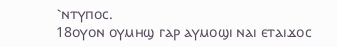⳿ⲛⲧⲩⲡⲟⲥ.
18ⲟⲩⲟⲛ ⲟⲩⲙⲏϣ ⲅⲁⲣ ⲁⲩⲙⲟϣⲓ ⲛⲁⲓ ⲉⲧⲁⲓϫⲟⲥ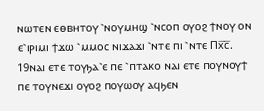ⲛⲱⲧⲉⲛ ⲉⲑⲃⲏⲧⲟⲩ ⳿ⲛⲟⲩⲙⲏϣ ⳿ⲛⲥⲟⲡ ⲟⲩⲟϩ ϯⲛⲟⲩ ⲟⲛ ⲉ⳿ⲓⲣⲓⲙⲓ ϯϫⲱ ⳿ⲙⲙⲟⲥ ⲛⲓϫⲁϫⲓ ⳿ⲛⲧⲉ ⲡⲓ ⳿ⲛⲧⲉ Ⲡⲭ̅ⲥ̅.
19ⲛⲁⲓ ⲉⲧⲉ ⲧⲟⲩϧⲁ⳿ⲉ ⲡⲉ ⳿ⲡⲧⲁⲕⲟ ⲛⲁⲓ ⲉⲧⲉ ⲡⲟⲩⲛⲟⲩϯ ⲡⲉ ⲧⲟⲩⲛⲉϫⲓ ⲟⲩⲟϩ ⲡⲟⲩⲱⲟⲩ ⲁϥϧⲉⲛ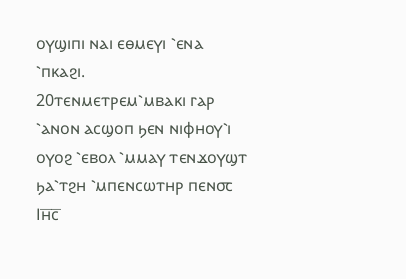ⲟⲩϣⲓⲡⲓ ⲛⲁⲓ ⲉⲑⲙⲉⲩⲓ ⳿ⲉⲛⲁ ⳿ⲡⲕⲁϩⲓ.
20ⲧⲉⲛⲙⲉⲧⲣⲉⲙ⳿ⲙⲃⲁⲕⲓ ⲅⲁⲣ ⳿ⲁⲛⲟⲛ ⲁⲥϣⲟⲡ ϧⲉⲛ ⲛⲓⲫⲏⲟⲩ⳿ⲓ ⲟⲩⲟϩ ⳿ⲉⲃⲟⲗ ⳿ⲙⲙⲁⲩ ⲧⲉⲛϫⲟⲩϣⲧ ϧⲁ⳿ⲧϩⲏ ⳿ⲙⲡⲉⲛⲥⲱⲧⲏⲣ ⲡⲉⲛ⳪ Ⲓⲏ̅ⲥ̅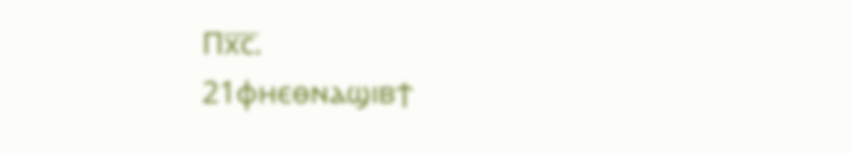Ⲡⲭ̅ⲥ̅.
21ⲫⲏⲉⲑⲛⲁϣⲓⲃϯ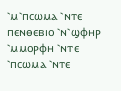⳿ⲙ⳿ⲡⲥⲱⲙⲁ ⳿ⲛⲧⲉ ⲡⲉⲛⲑⲉⲃⲓⲟ ⳿ⲛ⳿ϣⲫⲏⲣ ⳿ⲙⲙⲟⲣⲫⲏ ⳿ⲛⲧⲉ ⳿ⲡⲥⲱⲙⲁ ⳿ⲛⲧⲉ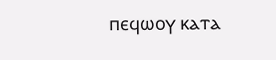ⲡⲉϥⲱⲟⲩ ⲕⲁⲧⲁ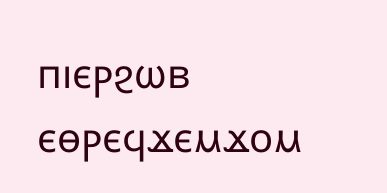ⲡⲓⲉⲣϩⲱⲃ ⲉⲑⲣⲉϥϫⲉⲙϫⲟⲙ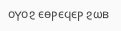ⲟⲩⲟϩ ⲉⲑⲣⲉϥⲉⲣ ϩⲱⲃ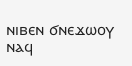ⲛⲓⲃⲉⲛ ϭⲛⲉϫⲱⲟⲩ ⲛⲁϥ